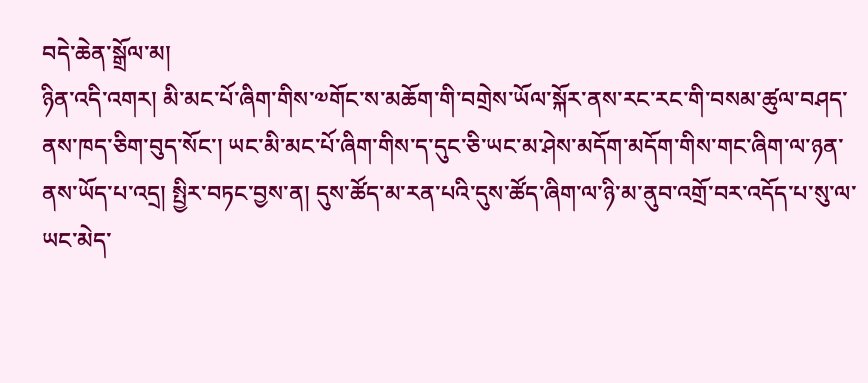བདེ་ཆེན་སྒྲོལ་མ།
ཉིན་འདི་འགར། མི་མང་པོ་ཞིག་གིས་༧གོང་ས་མཆོག་གི་བགྲེས་ཡོལ་སྐོར་ནས་རང་རང་གི་བསམ་ཚུལ་བཤད་ནས་ཁད་ཅིག་བུད་སོང་། ཡང་མི་མང་པོ་ཞིག་གིས་ད་དུང་ཅི་ཡང་མ་ཤེས་མདོག་མདོག་གིས་གང་ཞིག་ལ་ཉན་ནས་ཡོད་པ་འདྲ། སྤྱིར་བཏང་བྱས་ན། དུས་ཚོད་མ་རན་པའི་དུས་ཚོད་ཞིག་ལ་ཉི་མ་ནུབ་འགྲོ་བར་འདོད་པ་སུ་ལ་ཡང་མེད་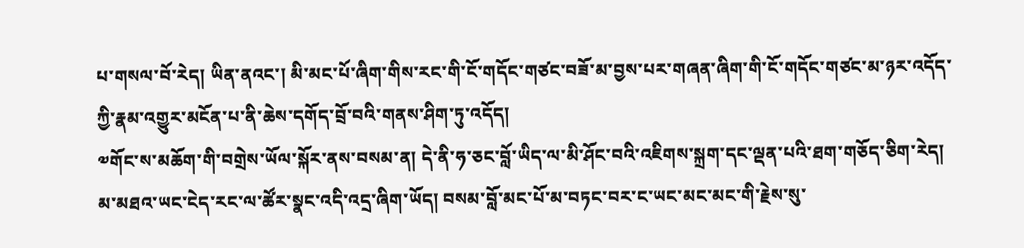པ་གསལ་བོ་རེད། ཡིན་ནའང་། མི་མང་པོ་ཞིག་གིས་རང་གི་ངོ་གདོང་གཙང་བཟོ་མ་བྱས་པར་གཞན་ཞིག་གི་ངོ་གདོང་གཙང་མ་ཉར་འདོད་ཀྱི་རྣམ་འགྱུར་མངོན་པ་ནི་ཆེས་དགོད་བྲོ་བའི་གནས་ཤིག་ཏུ་འདོད།
༧གོང་ས་མཆོག་གི་བགྲེས་ཡོལ་སྐོར་ནས་བསམ་ན། དེ་ནི་ཧ་ཅང་བློ་ཡིད་ལ་མི་ཤོང་བའི་འཇིགས་སྐྲག་དང་ལྡན་པའི་ཐག་གཅོད་ཅིག་རེད། མ་མཐའ་ཡང་ངེད་རང་ལ་ཚོར་སྣང་འདི་འདྲ་ཞིག་ཡོད། བསམ་བློ་མང་པོ་མ་བཏང་བར་ང་ཡང་མང་མང་གི་རྗེས་སུ་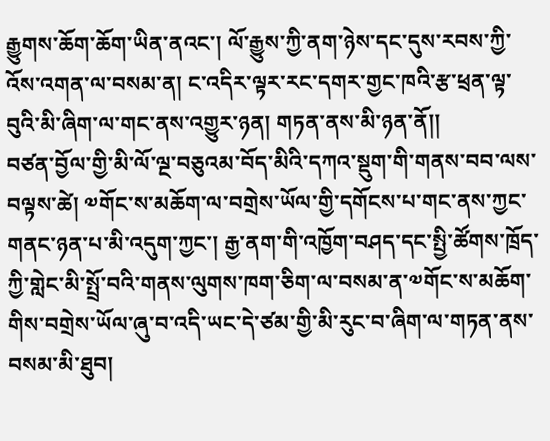རྒྱུགས་ཆོག་ཆོག་ཡིན་ནའང་། ལོ་རྒྱུས་ཀྱི་ནག་ཉེས་དང་དུས་རབས་ཀྱི་འོས་འགན་ལ་བསམ་ན། ང་འདིར་ལྟར་རང་དགར་གྱང་ཁའི་རྩ་ཕྲན་ལྟ་བུའི་མི་ཞིག་ལ་གང་ནས་འགྱུར་ཉན། གཏན་ནས་མི་ཉན་ནོ།།
བཙན་བྱོལ་གྱི་མི་ལོ་ལྔ་བཅུའམ་བོད་མིའི་དཀའ་སྡུག་གི་གནས་བབ་ལས་བལྟས་ཚེ། ༧གོང་ས་མཆོག་ལ་བགྲེས་ཡོལ་གྱི་དགོངས་པ་གང་ནས་ཀྱང་གནང་ཉན་པ་མི་འདུག་ཀྱང་། རྒྱ་ནག་གི་འཁྱོག་བཤད་དང་སྤྱི་ཚོགས་ཁྲོད་ཀྱི་གླེང་མི་སྤྲོ་བའི་གནས་ལུགས་ཁག་ཅིག་ལ་བསམ་ན་༧གོང་ས་མཆོག་གིས་བགྲེས་ཡོལ་ཞུ་བ་འདི་ཡང་དེ་ཙམ་གྱི་མི་རུང་བ་ཞིག་ལ་གཏན་ནས་བསམ་མི་ཐུབ།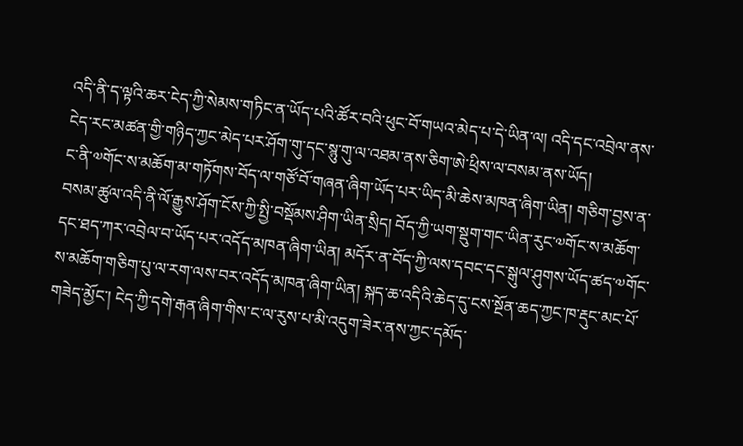འདི་ནི་ད་ལྟའི་ཆར་ངེད་ཀྱི་སེམས་གཏིང་ན་ཡོད་པའི་ཚོར་བའི་ཕུང་བོ་གཡའ་མེད་པ་དེ་ཡིན་ལ། འདི་དང་འབྲེལ་ནས་ངེད་རང་མཚན་གྱི་གཉིད་ཀྱང་མེད་པར་ཤོག་གུ་དང་སྙུ་གུ་ལ་འཐམ་ནས་ཅིག་ཨེ་ཕྲིས་ལ་བསམ་ནས་ཡོད།
ང་ནི་༧གོང་ས་མཆོག་མ་གཏོགས་བོད་ལ་གཙོ་བོ་གཞན་ཞིག་ཡོད་པར་ཡིད་མི་ཆེས་མཁན་ཞིག་ཡིན། གཅིག་བྱས་ན་བསམ་ཚུལ་འདི་ནི་ལོ་རྒྱུས་ཤོག་ངོས་ཀྱི་སྤྱི་བསྡོམས་ཤིག་ཡིན་སྲིད། བོད་ཀྱི་ཡག་སྡུག་གང་ཡིན་རུང་༧གོང་ས་མཆོག་དང་ཐད་ཀར་འབྲེལ་བ་ཡོད་པར་འདོད་མཁན་ཞིག་ཡིན། མདོར་ན་བོད་ཀྱི་ལས་དབང་དང་སྒུལ་ཤུགས་ཡོད་ཚད་༧གོང་ས་མཆོག་གཅིག་པུ་ལ་རག་ལས་བར་འདོད་མཁན་ཞིག་ཡིན། སྐད་ཆ་འདིའི་ཆེད་དུ་ངས་སྔོན་ཆད་ཀྱང་ཁ་རྡུང་མང་པོ་གཟེད་མྱོང་། ངེད་ཀྱི་དགེ་རྒན་ཞིག་གིས་ང་ལ་རུས་པ་མི་འདུག་ཟེར་ནས་ཀྱང་དམོད་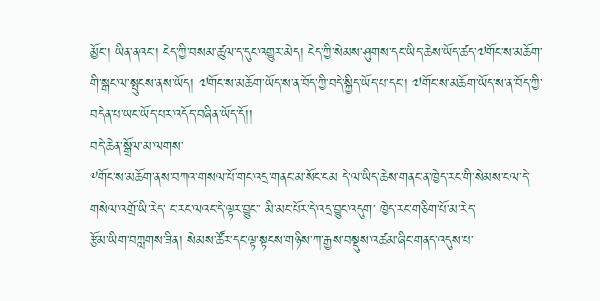མྱོང་། ཡིན་ནའང་། ངེད་ཀྱི་བསམ་ཚུལ་ད་དུང་འགྱུར་མེད། ངེད་ཀྱི་སེམས་ཤུགས་དང་ཡིད་ཆེས་ཡོད་ཚད་༧གོང་ས་མཆོག་གི་སྒང་ལ་སྤུངས་ནས་ཡོད། ༧གོང་ས་མཆོག་ཡོད་ས་ན་བོད་ཀྱི་བདེ་སྐྱིད་ཡོད་པ་དང་། ༧གོང་ས་མཆོག་ཡོད་ས་ན་བོད་ཀྱི་བདེན་པ་ཡང་ཡོད་པར་འདོད་བཞིན་ཡོད་དོ།།
བདེ་ཆེན་སྒྲོལ་མ་ལགས་
༸གོང་ས་མཆོག་ནས་བཀའ་གསལ་པོ་གང་འདྲ་གནང་མ་སོང་ངམ དེ་ལ་ཡིད་ཆེས་གནང་ན་ཁྱེད་རང་གི་སེམས་ངལ་དེ་གསེལ་འགྲོ་ཡི་རེད་ ང་རང་ལའང་དེ་ལྟར་བྱུང་་ མི་མང་པོར་དེ་འདྲ་བྱུང་འདུག་ ཁྱེད་རང་གཅིག་པོ་མ་རེད་
རྩོམ་ཡིག་བཀླགས་ཟིན། སེམས་ཚོར་དང་ལྟ་སྟངས་གཉིས་ཀ་རྒྱས་བསྡུས་འཚམ་ཞིང་གནད་འདུས་པ་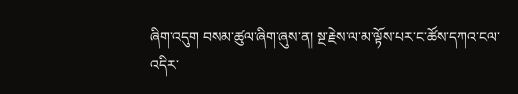ཞིག་འདུག བསམ་ཚུལ་ཞིག་ཞུས་ན། སྔ་རྗེས་ལ་མ་ལྟོས་པར་ང་ཚོས་དཀའ་ངལ་འདིར་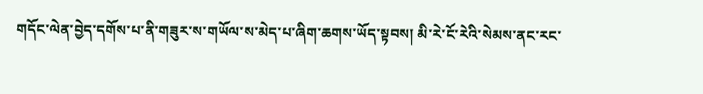གདོང་ལེན་བྱེད་དགོས་པ་ནི་གཟུར་ས་གཡོལ་ས་མེད་པ་ཞིག་ཆགས་ཡོད་སྟབས། མི་རེ་ངོ་རེའི་སེམས་ནང་རང་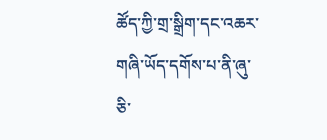ཚོད་ཀྱི་གྲ་སྒྲིག་དང་འཆར་གཞི་ཡོད་དགོས་པ་ནི་ཞུ་ཅི་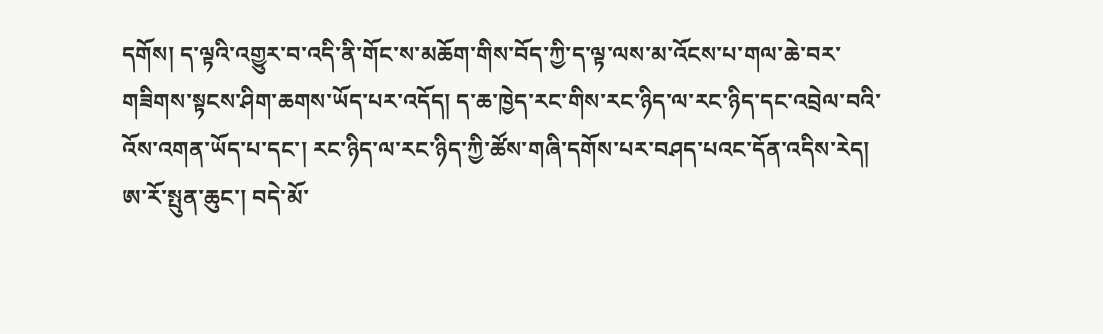དགོས། ད་ལྟའི་འགྱུར་བ་འདི་ནི་གོང་ས་མཆོག་གིས་བོད་ཀྱི་ད་ལྟ་ལས་མ་འོངས་པ་གལ་ཆེ་བར་གཟིགས་སྟངས་ཤིག་ཆགས་ཡོད་པར་འདོད། ད་ཆ་ཁྱེད་རང་གིས་རང་ཉིད་ལ་རང་ཉིད་དང་འབྲེལ་བའི་འོས་འགན་ཡོད་པ་དང་། རང་ཉིད་ལ་རང་ཉིད་ཀྱི་ཚོས་གཞི་དགོས་པར་བཤད་པའང་དོན་འདིས་རེད།
ཨ་རོ་སྤུན་ཆུང་། བདེ་མོ་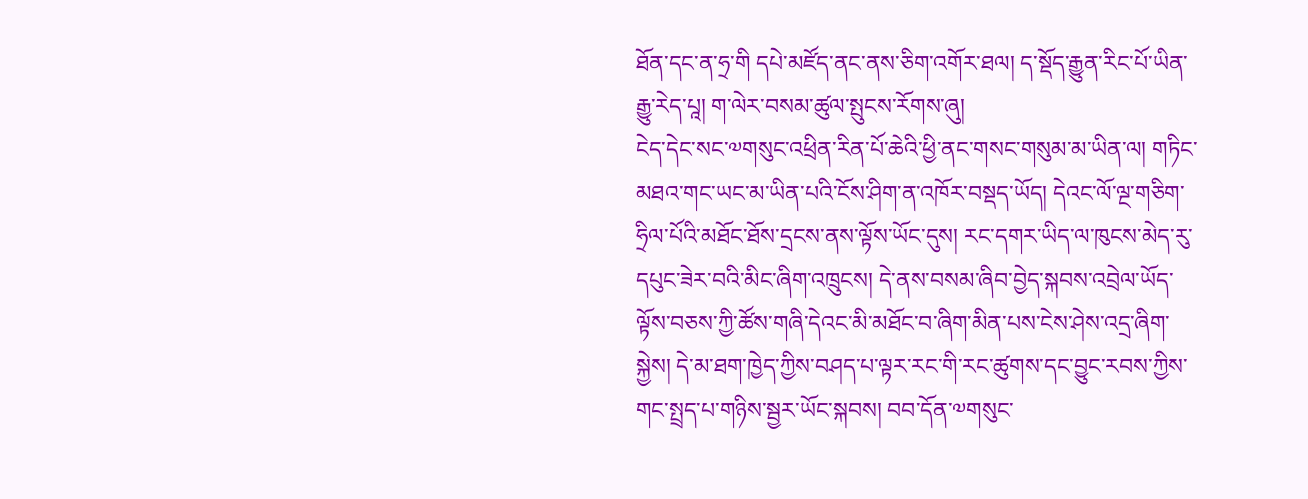ཐོན་དང་ན་ཧྲ་གི དཔེ་མཛོད་ནང་ནས་ཅིག་འགོར་ཐལ། ད་སྡོད་རྒྱུན་རིང་པོ་ཡིན་རྒྱུ་རེད་པཱ། ག་ལེར་བསམ་ཚུལ་སྤུངས་རོགས་ཞུ།
ངེད་དེང་སང་༧གསུང་འཕྲིན་རིན་པོ་ཆེའི་ཕྱི་ནང་གསང་གསུམ་མ་ཡིན་ལ། གཏིང་མཐའ་གང་ཡང་མ་ཡིན་པའི་ངོས་ཤིག་ན་འཁོར་བསྡད་ཡོད། དེའང་ལོ་ལྔ་གཅིག་ཧྲིལ་པོའི་མཐོང་ཐོས་དྲངས་ནས་ལྟོས་ཡོང་དུས། རང་དགར་ཡིད་ལ་ཁུངས་མེད་རུ་དཔུང་ཟེར་བའི་མིང་ཞིག་འཁྲུངས། དེ་ནས་བསམ་ཞིབ་བྱེད་སྐབས་འབྲེལ་ཡོད་ལྟོས་བཅས་ཀྱི་ཚོས་གཞི་དེའང་མི་མཐོང་བ་ཞིག་མིན་པས་ངེས་ཤེས་འདྲ་ཞིག་སྐྱེས། དེ་མ་ཐག་ཁྱེད་ཀྱིས་བཤད་པ་ལྟར་རང་གི་རང་ཚུགས་དང་བྱུང་རབས་ཀྱིས་གང་སྤྲད་པ་གཉིས་སྦྱར་ཡོང་སྐབས། བབ་དོན་༧གསུང་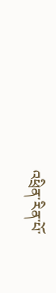འཕྲིན་རིན་པོ་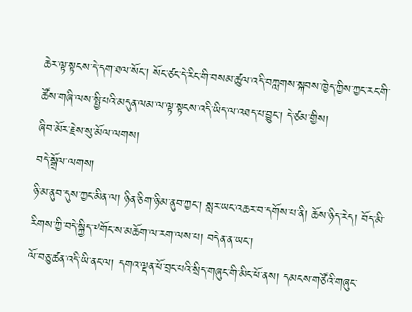ཆེར་ལྟ་སྟངས་དེ་དག་ཐལ་སོང་། སོང་ཙང་དེ་རིང་གི་བསམ་ཚུལ་འདི་བཀླགས་སྐབས་ཁྱེད་ཀྱིས་ཀྱང་རང་གི་ཚོས་གཞི་ལས་སྤྱི་པའི་མདུན་ལམ་ལ་ལྟ་སྟངས་འདི་ཡིད་ལ་འཐད་པ་བྱུང་། དེ་ཙམ་གྱིས།
ཞིབ་མོར་རྗེས་སུ་མོལ་ལགས།
བདེ་སྒྲོལ་ལགས།
ཉི་མ་ནུབ་དུས་ཀྱང་མིན་ལ། ཉིན་ཅིག་ཉི་མ་ནུབ་ཀྱང་། སླར་ཡང་འཆར་བ་དགོས་པ་ནི། ཆོས་ཉིད་རེད། བོད་མི་རིགས་ཀྱི་བདེ་སྐྱིད་༸གོང་ས་མཆོག་ལ་རག་ལས་པ། བདེན་ན་ཡང་།
ལོ་བཅུ་ཚན་འདི་ཡི་ནང་ལ། དགའ་ལྡན་ཕོ་བྲང་པའི་སྲིད་གཞུང་གི་མིང་ཕོ་ནས། དམངས་གཙོའི་གཞུང་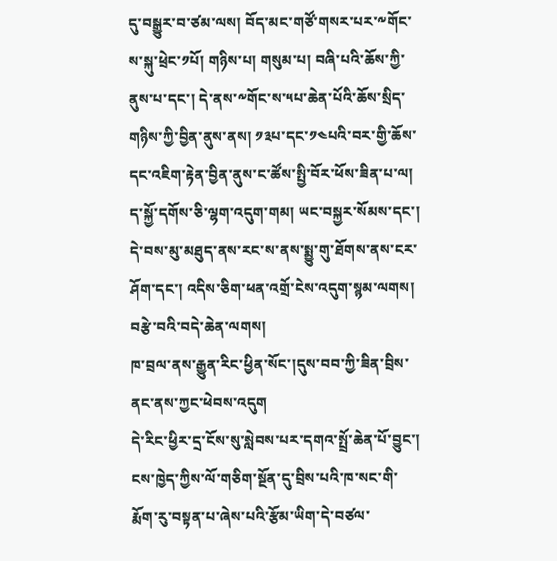དུ་བསྒྱུར་བ་ཙམ་ལས། བོད་མང་གཙོ་གསར་པར་༸གོང་ས་སྐུ་ཕྲེང་༡པོ། གཉིས་པ། གསུམ་པ། བཞི་པའི་ཆོས་ཀྱི་ནུས་པ་དང་། དེ་ནས་༸གོང་ས་༥པ་ཆེན་པོའི་ཆོས་སྲིད་གཉིས་ཀྱི་བྱིན་ནུས་ནས། ༡༣པ་དང་༡༤པའི་བར་གྱི་ཆོས་དང་འཇིག་རྟེན་བྱིན་ནུས་ང་ཚོས་སྤྱི་བོར་ཕོས་ཟིན་པ་ལ། ད་སྐྱོ་དགོས་ཅི་ལྷག་འདུག་གམ། ཡང་བསྐྱར་སོམས་དང་། དེ་བས་མུ་མཐུད་ནས་རང་ས་ནས་སྨྱུ་གུ་ཐོགས་ནས་ངར་ཤོག་དང་། འདིས་ཅིག་ཕན་འགྲོ་ངེས་འདུག་སྙམ་ལགས།
བརྩེ་བའི་བདེ་ཆེན་ལགས།
ཁ་བྲལ་ནས་རྒྱུན་རིང་ཕྱིན་སོང་།དུས་བབ་ཀྱི་ཟིན་བྲིས་ནང་ནས་ཀྱང་ཕེབས་འདུག
དེ་རིང་ཕྱིར་དྲ་ངོས་སུ་སླེབས་པར་དགའ་སྤྲོ་ཆེན་པོ་བྱུང་།
ངས་ཁྱེད་ཀྱིས་ལོ་གཅིག་སྔོན་དུ་བྲིས་པའི་ཁ་སང་གི་རྨོག་རུ་བསྟན་པ་ཞེས་པའི་རྩོམ་ཡིག་དེ་བཙལ་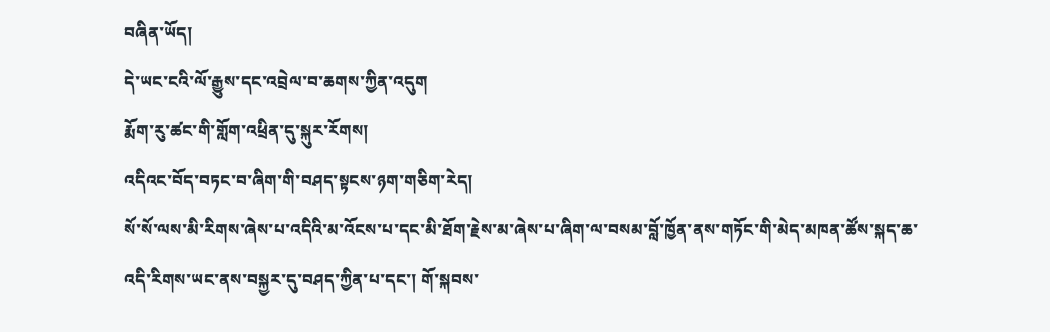བཞིན་ཡོད།
དེ་ཡང་ངའི་ལོ་རྒྱུས་དང་འབྲེལ་བ་ཆགས་ཀྱིན་འདུག
རྨོག་རུ་ཚང་གི་གློག་འཕྲིན་དུ་སྐུར་རོགས།
འདིའང་བོད་བཏང་བ་ཞིག་གི་བཤད་སྟངས་ཉག་གཅིག་རེད།
སོ་སོ་ལས་མི་རིགས་ཞེས་པ་འདིའི་མ་འོངས་པ་དང་མི་ཐོག་རྗེས་མ་ཞེས་པ་ཞིག་ལ་བསམ་བློ་ཁྱོན་ནས་གཏོང་གི་མེད་མཁན་ཚོས་སྐད་ཆ་འདི་རིགས་ཡང་ནས་བསྐྱར་དུ་བཤད་ཀྱིན་པ་དང་། གོ་སྐབས་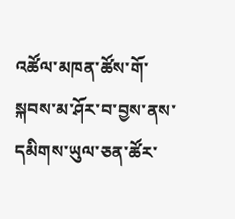འཚོལ་མཁན་ཚོས་གོ་སྐབས་མ་ཤོར་བ་བྱས་ནས་དམིགས་ཡུལ་ཅན་ཚོར་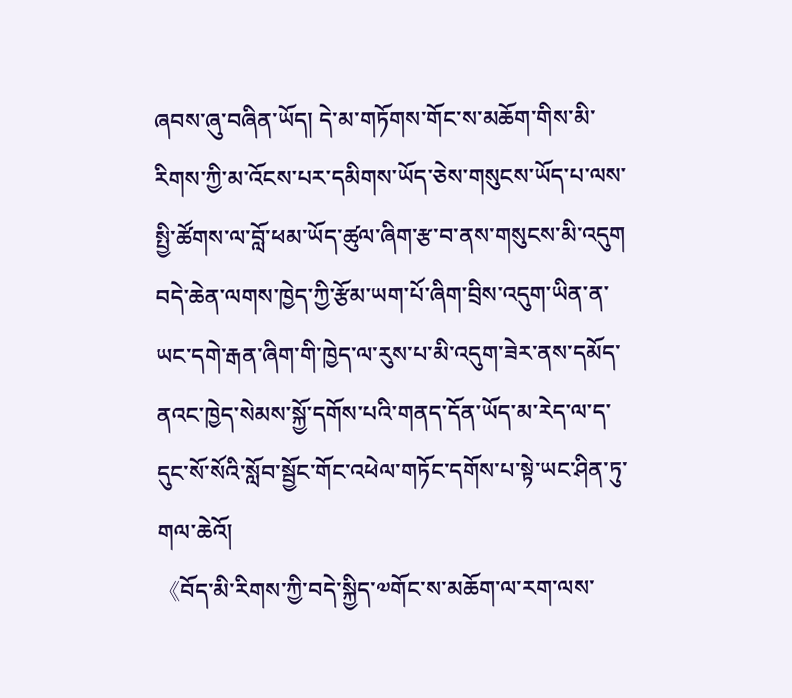ཞབས་ཞུ་བཞིན་ཡོད། དེ་མ་གཏོགས་གོང་ས་མཆོག་གིས་མི་རིགས་ཀྱི་མ་འོངས་པར་དམིགས་ཡོད་ཅེས་གསུངས་ཡོད་པ་ལས་སྤྱི་ཚོགས་ལ་བློ་ཕམ་ཡོད་ཚུལ་ཞིག་རྩ་བ་ནས་གསུངས་མི་འདུག
བདེ་ཆེན་ལགས་ཁྱེད་ཀྱི་རྩོམ་ཡག་པོ་ཞིག་བྲིས་འདུག་ཡིན་ན་ཡང་དགེ་རྒན་ཞིག་གི་ཁྱེད་ལ་རུས་པ་མི་འདུག་ཟེར་ནས་དམོད་ནའང་ཁྱེད་སེམས་སྐྱོ་དགོས་པའི་གནད་དོན་ཡོད་མ་རེད་ལ་ད་དུང་སོ་སོའི་སློབ་སྦྱོང་གོང་འཕེལ་གཏོང་དགོས་པ་སྟེ་ཡང་ཤིན་ཏུ་གལ་ཆེའོ།
《བོད་མི་རིགས་ཀྱི་བདེ་སྐྱིད་༧གོང་ས་མཆོག་ལ་རག་ལས་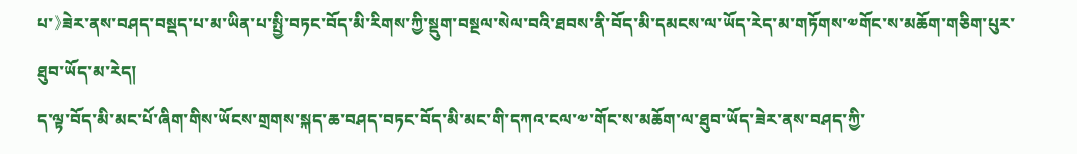པ་》ཟེར་ནས་བཤད་བསྡད་པ་མ་ཡིན་པ་སྤྱི་བཏང་བོད་མི་རིགས་ཀྱི་སྡུག་བསྔལ་སེལ་བའི་ཐབས་ནི་བོད་མི་དམངས་ལ་ཡོད་རེད་མ་གཏོགས་༧གོང་ས་མཆོག་གཅིག་པུར་ཐུབ་ཡོད་མ་རེད།
ད་ལྟ་བོད་མི་མང་པོ་ཞིག་གིས་ཡོངས་གྲགས་སྐད་ཆ་བཤད་བཏང་བོད་མི་མང་གི་དཀའ་ངལ་༧་གོང་ས་མཆོག་ལ་ཐུབ་ཡོད་ཟེར་ནས་བཤད་ཀྱི་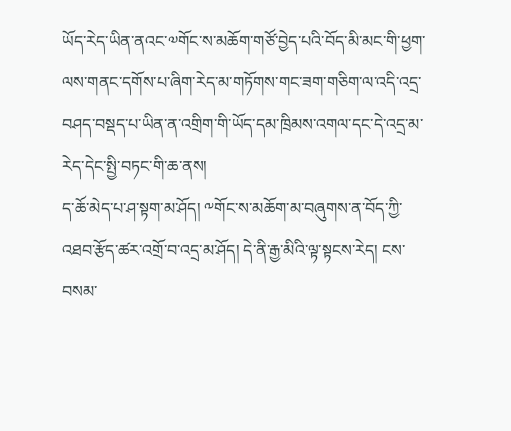ཡོད་རེད་ཡིན་ནའང་༧གོང་ས་མཆོག་གཙོ་བྱེད་པའི་བོད་མི་མང་གི་ཕྱག་ལས་གནང་དགོས་པ་ཞིག་རེད་མ་གཏོགས་གང་ཟག་གཅིག་ལ་འདི་འདྲ་བཤད་བསྡད་པ་ཡིན་ན་འགྲིག་གི་ཡོད་དམ་ཁྲིམས་འགལ་དང་དེ་འདྲ་མ་རེད་དེང་སྤྱི་བཏང་གི་ཆ་ནས།
ད་ཆོ་མེད་པ་ཤ་སྟག་མ་ཤོད། ༸གོང་ས་མཆོག་མ་བཞུགས་ན་བོད་ཀྱི་འཐབ་རྩོད་ཚར་འགྲོ་བ་འདྲ་མ་ཤོད། དེ་ནི་རྒྱ་མིའི་ལྟ་སྟངས་རེད། ངས་བསམ་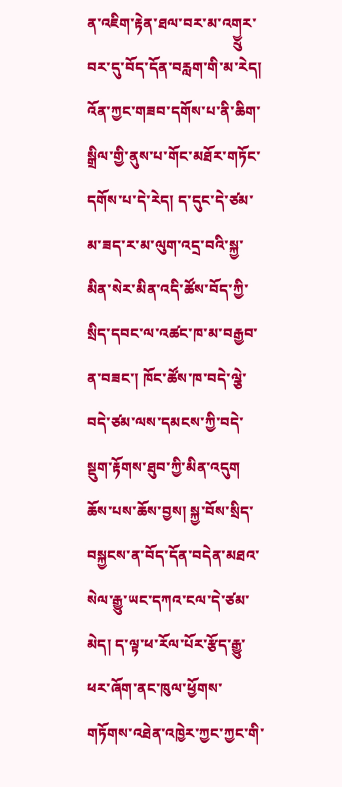ན་འཇིག་རྟེན་ཐལ་བར་མ་འགྱྲུར་བར་དུ་བོད་དོན་བརླག་གི་མ་རེད། འོན་ཀྱང་གཟབ་དགོས་པ་ནི་ཆིག་སྒྲིལ་གྱི་ནུས་པ་གོང་མཐོར་གཏོང་དགོས་པ་དེ་རེད། ད་དུང་དེ་ཙམ་མ་ཟད་ར་མ་ལུག་འདྲ་བའི་སྐྱ་མིན་སེར་མིན་འདི་ཚོས་བོད་ཀྱི་སྲིད་དབང་ལ་འཚང་ཁ་མ་བརྒྱབ་ན་བཟང་། ཁོང་ཚོས་ཁ་བདེ་ལྕེ་བདེ་ཙམ་ལས་དམངས་ཀྱི་བདེ་སྡུག་རྟོགས་ཐུབ་ཀྱི་མིན་འདུག ཆོས་པས་ཆོས་བྱས། སྐྱ་བོས་སྲིད་བསྐྱངས་ན་བོད་དོན་བདེན་མཐའ་སེལ་རྒྱུ་ཡང་དཀའ་ངལ་དེ་ཙམ་མེད། ད་ལྟ་ཕ་རོལ་པོར་རྩོད་རྒྱུ་ཕར་ཞོག་ནང་ཁུལ་ཕྱོགས་གཏོགས་འཐེན་འཁྱེར་ཀྱང་ཀྱང་གི་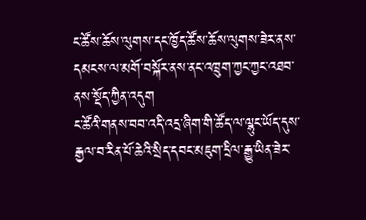ང་ཚོས་ཆོས་ལུགས་དང་ཁྱོད་ཚོས་ཆོས་ལུགས་ཟེར་ནས་དམངས་ལ་མགོ་བསྐོར་ནས་ནང་འཁྲུག་ཀྱང་ཀྱང་འཐབ་ནས་སྡོད་ཀྱིན་འདུག
ང་ཚོའི་གནས་བབ་འདི་འདྲ་ཞིག་གི་ཚོད་ལ་ལྷུང་ཡོད་དུས་རྒྱལ་བ་རིན་པོ་ཆེའི་སྲིད་དབང་མཇུག་དྲིལ་རྒྱུ་ཡིན་ཟེར་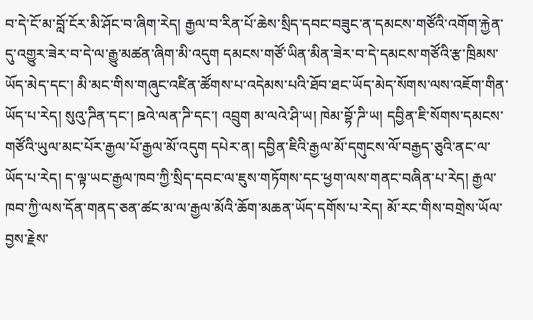བ་དེ་ངོ་མ་བློ་ངོར་མི་ཤོང་བ་ཞིག་རེད། རྒྱལ་བ་རིན་པོ་ཆེས་སྲིད་དབང་བཟུང་ན་དམངས་གཙོའི་འགོག་རྐྱེན་དུ་འགྱུར་ཟེར་བ་དེ་ལ་རྒྱུ་མཚན་ཞིག་མི་འདུག དམངས་གཙོ་ཡིན་མིན་ཟེར་བ་དེ་དམངས་གཙོའི་རྩ་ཁྲིམས་ཡོད་མེད་དང་། མི་མང་གིས་གཞུང་འཛིན་ཚོགས་པ་འདེམས་པའི་ཐོབ་ཐང་ཡོད་མེད་སོགས་ལས་འཇོག་གིན་ཡོད་པ་རེད། སུའུ་ཌིན་དང་། ཋའེ་ལན་ཌི་དང་། འབྲུག མ་ལའེ་ཤི་ཡ། ཁེམ་བྷོ་ཌི་ཡ། དབྱིན་ཇི་སོགས་དམངས་གཙོའི་ཡུལ་མང་པོར་རྒྱལ་པོ་རྒྱལ་མོ་འདུག དཔེར་ན། དབྱིན་ཇིའི་རྒྱལ་མོ་དགུངས་ལོ་བརྒྱད་ཅུའི་ནང་ལ་ཡོད་པ་རེད། ད་ལྟ་ཡང་རྒྱལ་ཁབ་ཀྱི་སྲིད་དབང་ལ་ཇུས་གཏོགས་དང་ཕྱག་ལས་གནང་བཞིན་པ་རེད། རྒྱལ་ཁབ་ཀྱི་ལས་དོན་གནད་ཅན་ཚང་མ་ལ་རྒྱལ་མོའི་ཆོག་མཆན་ཡོད་དགོས་པ་རེད། མོ་རང་གིས་བགྲེས་ཡོལ་བྱས་རྗེས་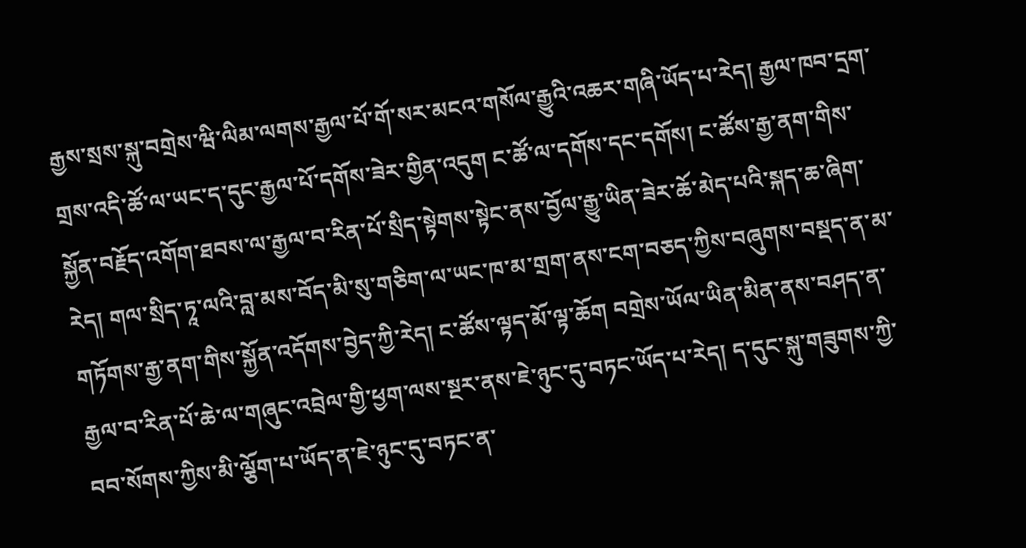རྒྱས་སྲས་སྐུ་བགྲེས་ཝི་ལིམ་ལགས་རྒྱལ་པོ་གོ་སར་མངའ་གསོལ་རྒྱུའི་འཆར་གཞི་ཡོད་པ་རེད། རྒྱལ་ཁབ་དྲག་གྲས་འདི་ཚོ་ལ་ཡང་ད་དུང་རྒྱལ་པོ་དགོས་ཟེར་གྱིན་འདུག ང་ཚོ་ལ་དགོས་དང་དགོས། ང་ཚོས་རྒྱ་ནག་གིས་སྐྱོན་བརྗོད་འགོག་ཐབས་ལ་རྒྱལ་བ་རིན་པོ་སྲིད་སྟེགས་སྟེང་ནས་བྱོལ་རྒྱུ་ཡིན་ཟེར་ཆོ་མེད་པའི་སྐད་ཆ་ཞིག་རེད། གལ་སྲིད་ཏཱ་ལའི་བླ་མས་བོད་མི་སུ་གཅིག་ལ་ཡང་ཁ་མ་གྲག་ནས་ངག་བཅད་ཀྱིས་བཞུགས་བསྡད་ན་མ་གཏོགས་རྒྱ་ནག་གིས་སྐྱོན་འདོགས་བྱེད་ཀྱི་རེད། ང་ཚོས་ལྟད་མོ་ལྟ་ཆོག བགྲེས་ཡོལ་ཡིན་མིན་ནས་བཤད་ན་རྒྱལ་བ་རིན་པོ་ཆེ་ལ་གཞུང་འབྲེལ་གྱི་ཕྱག་ལས་སྔར་ནས་ཇེ་ཉུང་དུ་བཏང་ཡོད་པ་རེད། ད་དུང་སྐུ་གཟུགས་ཀྱི་བབ་སོགས་ཀྱིས་མི་ལྕོག་པ་ཡོད་ན་ཇེ་ཉུང་དུ་བཏང་ན་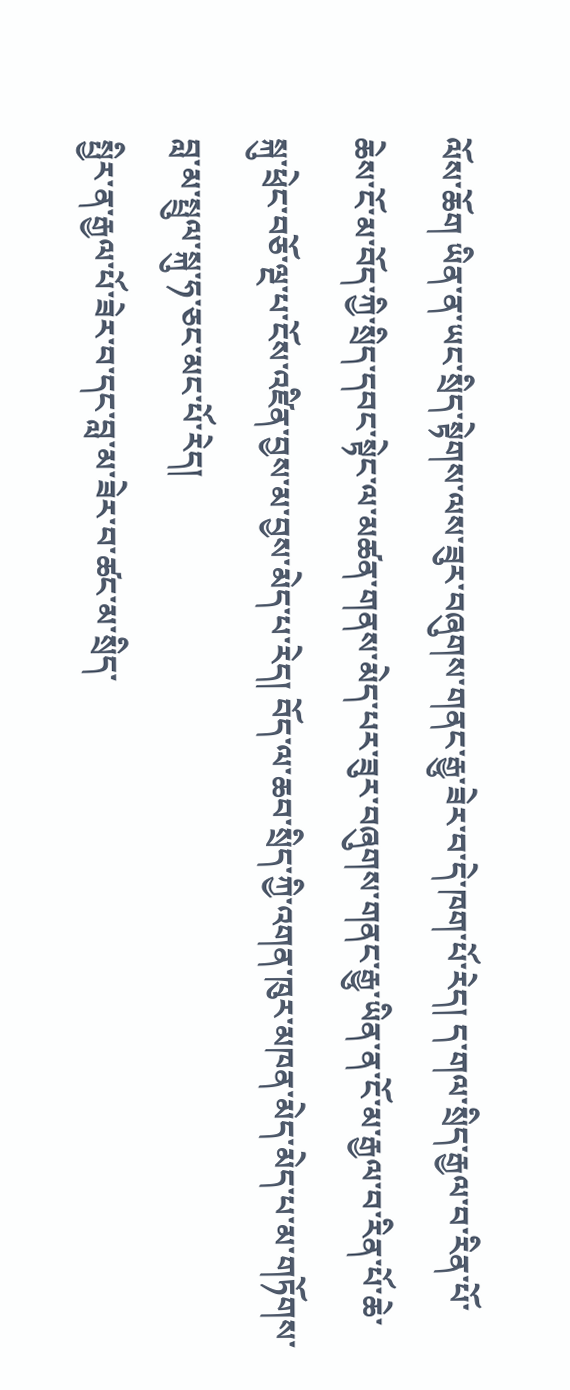ལོས་ཆོག ཡིན་ན་ཡང་སྲིད་སྟེགས་ལས་ཟུར་བཞུགས་གནང་རྒྱུ་ཟེར་བ་དེ་ཁག་པོ་རེད། ད་གལ་སྲིད་རྒྱལ་བ་རིན་པོ་ཆེས་ངོ་མ་བོད་ཀྱི་སྲིད་དབང་སྟེང་ལ་མཚན་གནས་མེད་པར་ཟུར་བཞུགས་གནང་རྒྱུ་ཡིན་ན་ངོ་མ་རྒྱལ་བ་རིན་པོ་ཆེ་སྐུ་ཕྲེང་བཅོ་ལྔ་པ་ངོས་འཛིན་བྱས་མ་བྱས་མེད་པ་རེད། བོད་ལ་ཆབ་སྲིད་ཀྱི་འགན་ཁུར་མཁན་མེད་མེད་པ་མ་གཏོགས་བླ་མ་སྤྲུལ་སྐུ་ཧ་ཅང་མང་པོ་རེད།
སྤྱིར་ན་རྒྱལ་པོ་ཟེར་བ་དང་བླ་མ་ཟེར་བ་ཚང་མ་སྲིད་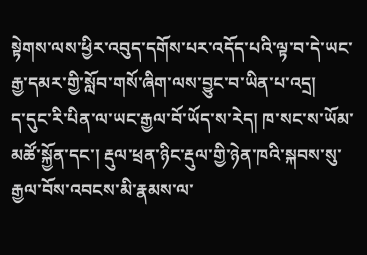སྟེགས་ལས་ཕྱིར་འབུད་དགོས་པར་འདོད་པའི་ལྟ་བ་དེ་ཡང་རྒྱ་དམར་གྱི་སློབ་གསོ་ཞིག་ལས་བྱུང་བ་ཡིན་པ་འདྲ།
ད་དུང་རི་པིན་ལ་ཡང་རྒྱལ་བོ་ཡོད་ས་རེད། ཁ་སང་ས་ཡོམ་མཚོ་སྐྱོན་དང་། རྡུལ་ཕྲན་ཉིང་རྡུལ་གྱི་ཉེན་ཁའི་སྐབས་སུ་རྒྱལ་བོས་འབངས་མི་རྣམས་ལ་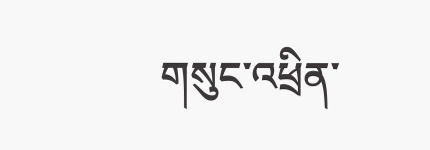གསུང་འཕྲིན་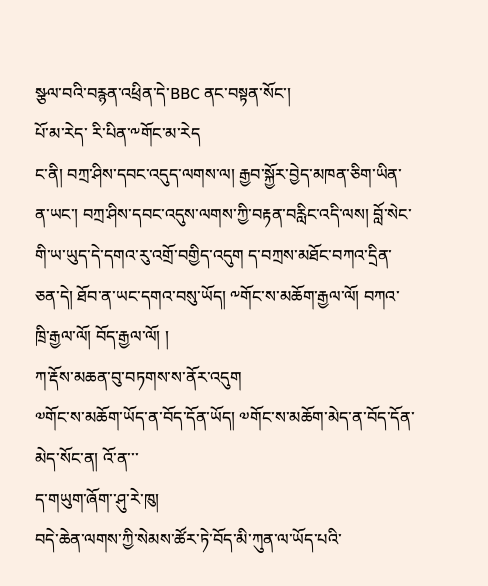སྩལ་བའི་བརྙན་འཕྲིན་དེ་BBC ནང་བསྟན་སོང་།
པོ་མ་རེད་ རི་པིན་༸གོང་མ་རེད
ང་ནི། བཀྲ་ཤིས་དབང་འདུད་ལགས་ལ། རྒྱབ་སྐྱོར་བྱེད་མཁན་ཅིག་ཡིན་ན་ཡང་། བཀྲ་ཤིས་དབང་འདུས་ལགས་ཀྱི་བརྟན་བརླིང་འདི་ལས། བློ་སེང་གི་ཡ་ཡུད་དེ་དགའ་རུ་འགྲོ་བགྱིད་འདུག ད་བཀྲས་མཐོང་བཀའ་དྲིན་ཅན་དེ། ཐོབ་ན་ཡང་དགའ་བསུ་ཡོད། ༸གོང་ས་མཆོག་རྒྱལ་ལོ། བཀའ་ཁྲི་རྒྱལ་ལོ། བོད་རྒྱལ་ལོ། །
ཀ་རྡོས་མཆན་བུ་བཏགས་ས་ནོར་འདུག
༧གོང་ས་མཆོག་ཡོད་ན་བོད་དོན་ཡོད། ༧གོང་ས་མཆོག་མེད་ན་བོད་དོན་མེད་སོང་ན། འོ་ན་་་
ད་གཡུག་ཞོག་་ཤུ་རེ་ཁུ།
བདེ་ཆེན་ལགས་ཀྱི་སེམས་ཚོར་ཏེ་བོད་མི་ཀུན་ལ་ཡོད་པའི་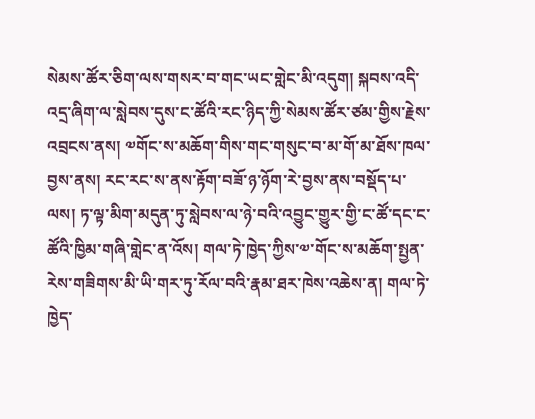སེམས་ཚོར་ཅིག་ལས་གསར་བ་གང་ཡང་གླེང་མི་འདུག། སྐབས་འདི་འདྲ་ཞིག་ལ་སླེབས་དུས་ང་ཚོའི་རང་ཉིད་ཀྱི་སེམས་ཚོར་ཙམ་གྱིས་རྗེས་འབྲངས་ནས། ༧གོང་ས་མཆོག་གིས་གང་གསུང་བ་མ་གོ་མ་ཐོས་ཁལ་བྱས་ནས། རང་རང་ས་ནས་རྟོག་བཟོ་ཉ་ཉོག་རེ་བྱས་ནས་བསྡོད་པ་ལས། ཏ་ལྟ་མིག་མདུན་ཏུ་སླེབས་ལ་ཉེ་བའི་འབྱུང་གྱུར་གྱི་ང་ཚོ་དང་ང་ཚོའི་ཁྱིམ་གཞི་གླེང་ན་འོས། གལ་ཏེ་ཁྱེད་ཀྱིས་༧་གོང་ས་མཆོག་སྤྱན་རེས་གཟིགས་མི་ཡི་གར་ཏུ་རོལ་བའི་རྣམ་ཐར་ཁེས་འཆེས་ན། གལ་ཏེ་ཁྱེད་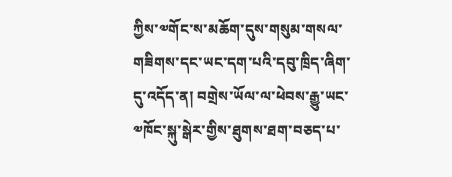ཀྱིས་༧གོང་ས་མཆོག་དུས་གསུམ་གསལ་གཟིགས་དང་ཡང་དག་པའི་དབུ་ཁྲིད་ཞིག་དུ་འདོད་ན། བགྲེས་ཡོལ་ལ་ཕེབས་རྒྱུ་ཡང་༧ཁོང་སྐུ་སྒེར་གྱིས་ཐུགས་ཐག་བཅད་པ་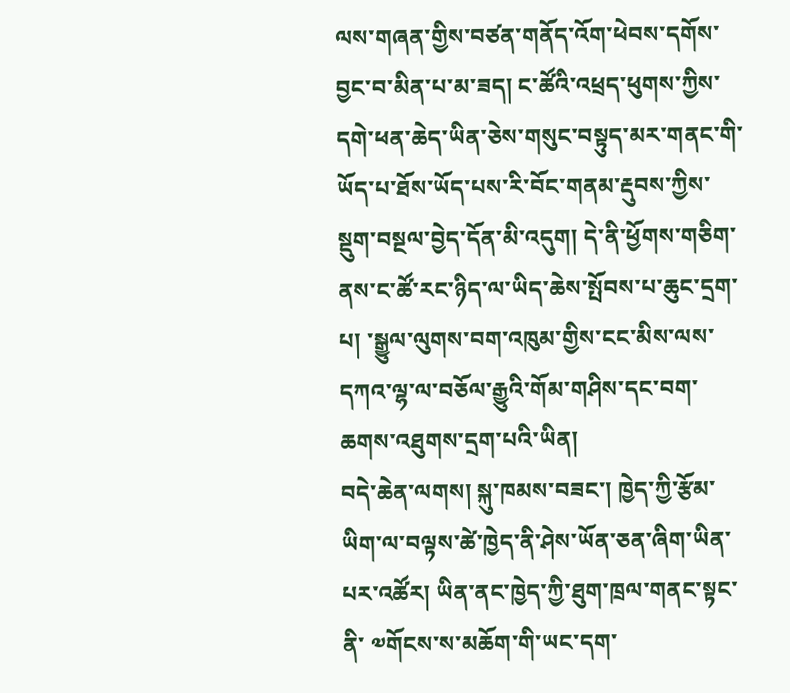ལས་གཞན་གྱིས་བཙན་གནོད་འོག་ཕེབས་དགོས་བྱང་བ་མིན་པ་མ་ཟད། ང་ཚོའི་འཕྲད་ཕུགས་ཀྱིས་དགེ་ཕན་ཆེད་ཡིན་ཅེས་གསུང་བསྟུད་མར་གནང་གི་ཡོད་པ་ཐོས་ཡོད་པས་རི་བོང་གནམ་རྡུབས་ཀྱིས་སྡུག་བསྔལ་བྱེད་དོན་མི་འདུག། དེ་ནི་ཕྱོགས་གཅིག་ནས་ང་ཚོ་རང་ཉིད་ལ་ཡིད་ཆེས་སྤོབས་པ་ཆུང་དྲག་པ། ་སྒྱུལ་ལུགས་བག་འཁུམ་གྱིས་ངང་མིས་ལས་དཀའ་ལྷ་ལ་བཅོལ་རྒྱུའི་གོམ་གཤིས་དང་བག་ཆགས་འཐུགས་དྲག་པའི་ཡིན།
བདེ་ཆེན་ལགས། སྐུ་ཁམས་བཟང་། ཁྱེད་ཀྱི་རྩོམ་ཡིག་ལ་བལྟས་ཚེ་ཁྱེད་ནི་ཤེས་ཡོན་ཅན་ཞིག་ཡིན་པར་འཚོར། ཡིན་ནང་ཁྱེད་ཀྱི་ཐུག་ཁྲལ་གནང་སྟང་ནི་ ༧གོངས་ས་མཆོག་གི་ཡང་དག་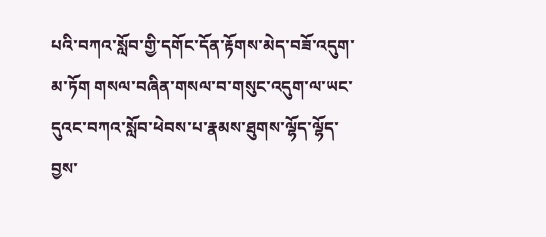པའི་བཀའ་སློབ་གྱི་དགོང་དོན་རྟོགས་མེད་བཟོ་འདུག་མ་ཏོག གསལ་བཞིན་གསལ་བ་གསུང་འདུག་ལ་ཡང་དུའང་བཀའ་སློབ་ཕེབས་པ་རྣམས་ཐུགས་ལྷོད་ལྷོད་བྱས་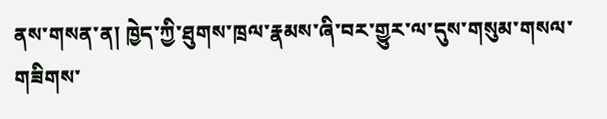ནས་གསན་ན། ཁྱེད་ཀྱི་ཐུགས་ཁྲལ་རྣམས་ཞི་བར་གྱུར་ལ་དུས་གསུམ་གསལ་གཟིགས་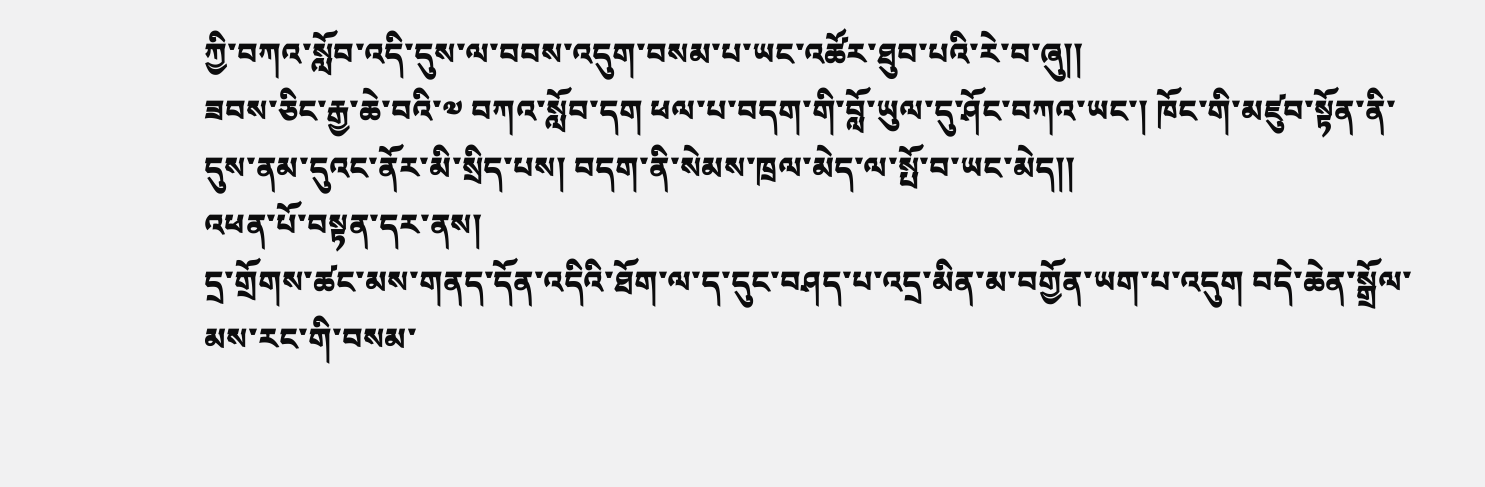ཀྱི་བཀའ་སློབ་འདི་དུས་ལ་བབས་འདུག་བསམ་པ་ཡང་འཚོར་ཐུབ་པའི་རེ་བ་ཞུ།།
ཟབས་ཅིང་རྒྱ་ཆེ་བའི་༧ བཀའ་སློབ་དག ཕལ་པ་བདག་གི་བློ་ཡུལ་དུ་ཤོང་བཀའ་ཡང་། ཁོང་གི་མཛུབ་སྟོན་ནི་དུས་ནམ་དུའང་ནོར་མི་སྲིད་པས། བདག་ནི་སེམས་ཁྲལ་མེད་ལ་སྤོ་བ་ཡང་མེད།།
འཕན་པོ་བསྟན་དར་ནས།
དྲ་གྲོགས་ཚང་མས་གནད་དོན་འདིའི་ཐོག་ལ་ད་དུང་བཤད་པ་འདྲ་མིན་མ་བགྱོན་ཡག་པ་འདུག བདེ་ཆེན་སྒྲོལ་མས་རང་གི་བསམ་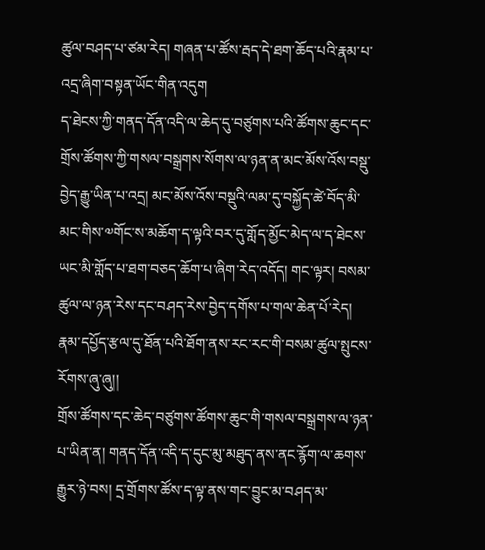ཚུལ་བཤད་པ་ཙམ་རེད། གཞན་པ་ཚོས་རྦད་དེ་ཐག་ཆོད་པའི་རྣམ་པ་འདྲ་ཞིག་བསྟན་ཡོང་གིན་འདུག
ད་ཐེངས་ཀྱི་གནད་དོན་འདི་ལ་ཆེད་དུ་བཙུགས་པའི་ཚོགས་ཆུང་དང་གྲོས་ཚོགས་ཀྱི་གསལ་བསྒྲགས་སོགས་ལ་ཉན་ན་མང་མོས་འོས་བསྡུ་བྱེད་རྒྱུ་ཡིན་པ་འདྲ། མང་མོས་འོས་བསྡུའི་ལམ་དུ་བསྐྱོད་ཚེ་བོད་མི་མང་གིས་༧གོང་ས་མཆོག་ད་ལྟའི་བར་དུ་གློད་མྱོང་མེད་ལ་ད་ཐེངས་ཡང་མི་གློད་པ་ཐག་བཅད་ཆོག་པ་ཞིག་རེད་འདོད། གང་ལྟར། བསམ་ཚུལ་ལ་ཉན་རེས་དང་བཤད་རེས་བྱེད་དགོས་པ་གལ་ཆེན་པོ་རེད། རྣམ་དཔྱོད་རྩལ་དུ་ཐོན་པའི་ཐོག་ནས་རང་རང་གི་བསམ་ཚུལ་སྤུངས་རོགས་ཞུ་ཞུ།།
གྲོས་ཚོགས་དང་ཆེད་བཙུགས་ཚོགས་ཆུང་གི་གསལ་བསྒྲགས་ལ་ཉན་པ་ཡིན་ན། གནད་དོན་འདི་ད་དུང་མུ་མཐུད་ནས་ནང་རྙོག་ལ་ཆགས་རྒྱུར་ཉེ་བས། དྲ་གྲོགས་ཚོས་ད་ལྟ་ནས་གང་བྱུང་མ་བཤད་མ་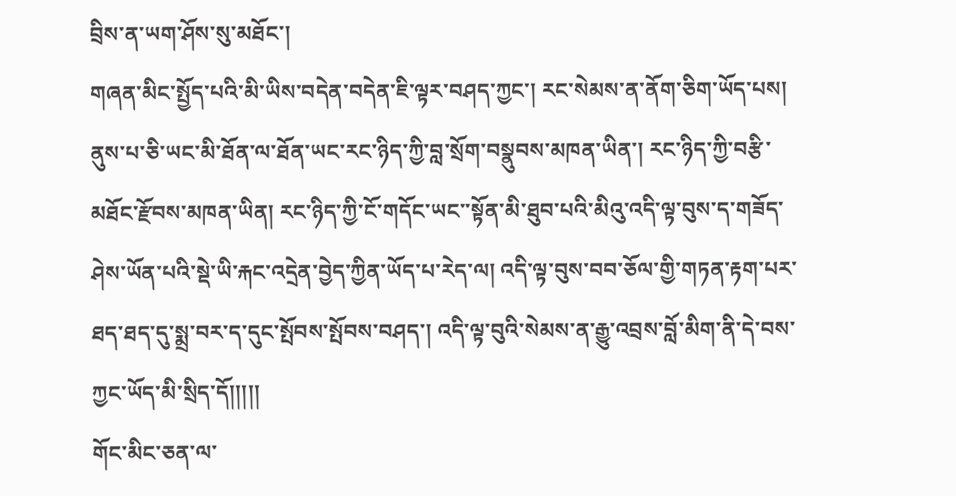བྲིས་ན་ཡག་ཤོས་སུ་མཐོང་།
གཞན་མིང་སྤྱོད་པའི་མི་ཡིས་བདེན་བདེན་ཇི་ལྟར་བཤད་ཀྱང་། རང་སེམས་ན་ནོག་ཅིག་ཡོད་པས། ནུས་པ་ཅི་ཡང་མི་ཐོན་ལ་ཐོན་ཡང་རང་ཉིད་ཀྱི་བླ་སྲོག་བསྣུབས་མཁན་ཡིན་། རང་ཉིད་ཀྱི་བརྩི་མཐོང་རྫོབས་མཁན་ཡིན། རང་ཉིད་ཀྱི་ངོ་གདོང་ཡང་་སྟོན་མི་ཐུབ་པའི་མིའུ་འདི་ལྟ་བུས་ད་གཟོད་ཤེས་ཡོན་པའི་སྡེ་ཡི་རྐང་འདྲེན་བྱེད་ཀྱིན་ཡོད་པ་རེད་ལ། འདི་ལྟ་བུས་བབ་ཅོལ་གྱི་གཏན་རྟག་པར་ཐད་ཐད་དུ་སྨྲ་བར་ད་དུང་སྤོབས་སྤོབས་བཤད་། འདི་ལྟ་བུའི་སེམས་ན་རྒྱུ་འབྲས་བློ་མིག་ནི་དེ་བས་ཀྱང་ཡོད་མི་སྲིད་དོ།།།།།
གོང་མིང་ཅན་ལ་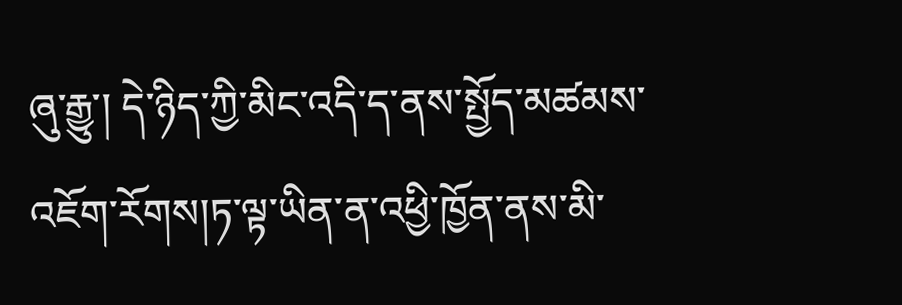ཞུ་རྒྱུ་། དེ་ཉིད་ཀྱི་མིང་འདི་ད་ནས་སྤྱོད་མཚམས་འཇོག་རོགས།ཏ་ལྟ་ཡིན་ན་འཕྱི་ཁྱོན་ནས་མི་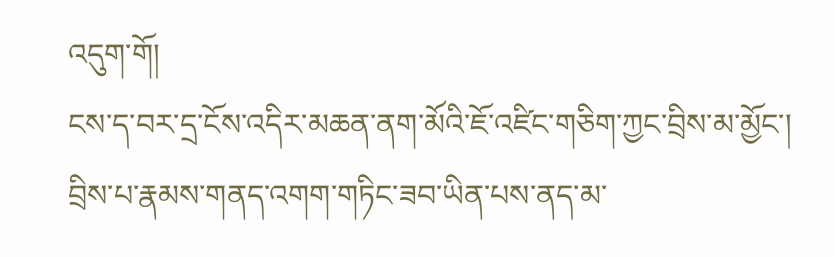འདུག་གོ།
ངས་ད་བར་དྲ་ངོས་འདིར་མཆན་ནག་མོའི་ཇོ་འཛིང་གཅིག་ཀྱང་བྲིས་མ་མྱོང་། བྲིས་པ་རྣམས་གནད་འགག་གཏིང་ཟབ་ཡིན་པས་ནད་མ་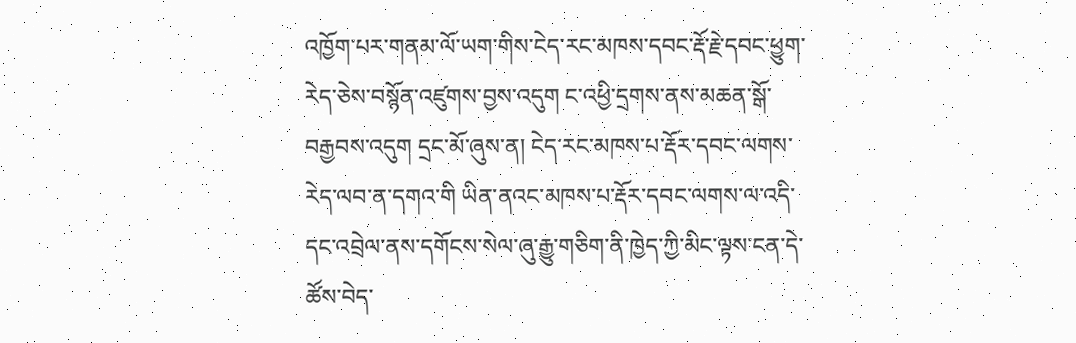འཁྱོག་པར་གནམ་ལོ་ཡག་གིས་ངེད་རང་མཁས་དབང་རྡོ་རྗེ་དབང་ཕྱུག་རེད་ཅེས་བསྙོན་འཛུགས་བྱས་འདུག ང་འཕྱི་དྲགས་ནས་མཆན་སྒོ་བརྒྱབས་འདུག དྲང་མོ་ཞུས་ན། ངེད་རང་མཁས་པ་རྡོར་དབང་ལགས་རེད་ལབ་ན་དགའ་གི ཡིན་ནའང་མཁས་པ་རྡོར་དབང་ལགས་ལ་འདི་དང་འབྲེལ་ནས་དགོངས་སེལ་ཞུ་རྒྱུ་གཅིག་ནི་ཁྱེད་ཀྱི་མིང་ལྟས་ངན་དེ་ཚོས་བེད་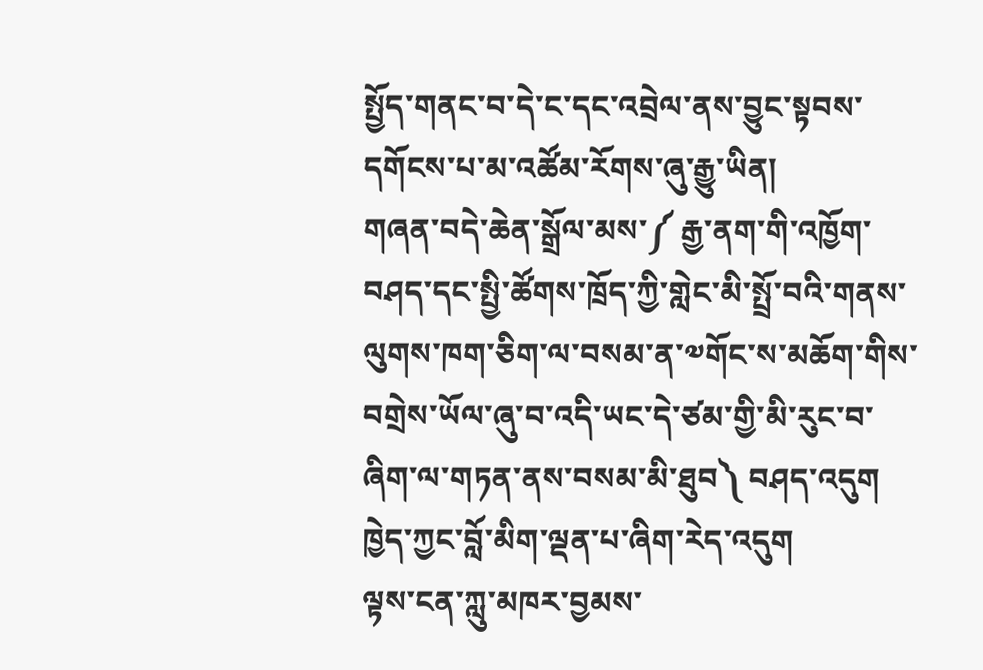སྤྱོད་གནང་བ་དེ་ང་དང་འབྲེལ་ནས་བྱུང་སྟབས་དགོངས་པ་མ་འཚོམ་རོགས་ཞུ་རྒྱུ་ཡིན།
གཞན་བདེ་ཆེན་སྒྲོལ་མས་༼ རྒྱ་ནག་གི་འཁྱོག་བཤད་དང་སྤྱི་ཚོགས་ཁྲོད་ཀྱི་གླེང་མི་སྤྲོ་བའི་གནས་ལུགས་ཁག་ཅིག་ལ་བསམ་ན་༧གོང་ས་མཆོག་གིས་བགྲེས་ཡོལ་ཞུ་བ་འདི་ཡང་དེ་ཙམ་གྱི་མི་རུང་བ་ཞིག་ལ་གཏན་ནས་བསམ་མི་ཐུབ༽ བཤད་འདུག ཁྱེད་ཀྱང་བློ་མིག་ལྡན་པ་ཞིག་རེད་འདུག
ལྟས་ངན་ཀླུ་མཁར་བྱམས་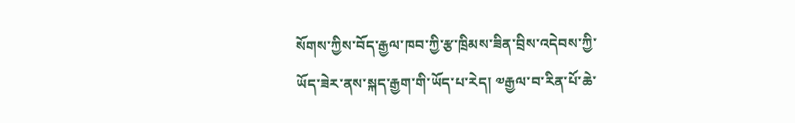སོགས་ཀྱིས་བོད་རྒྱལ་ཁབ་ཀྱི་རྩ་ཁྲིམས་ཟིན་བྲིས་འདེབས་ཀྱི་ཡོད་ཟེར་ནས་སྐད་རྒྱག་གི་ཡོད་པ་རེད། ༧རྒྱལ་བ་རིན་པོ་ཆེ་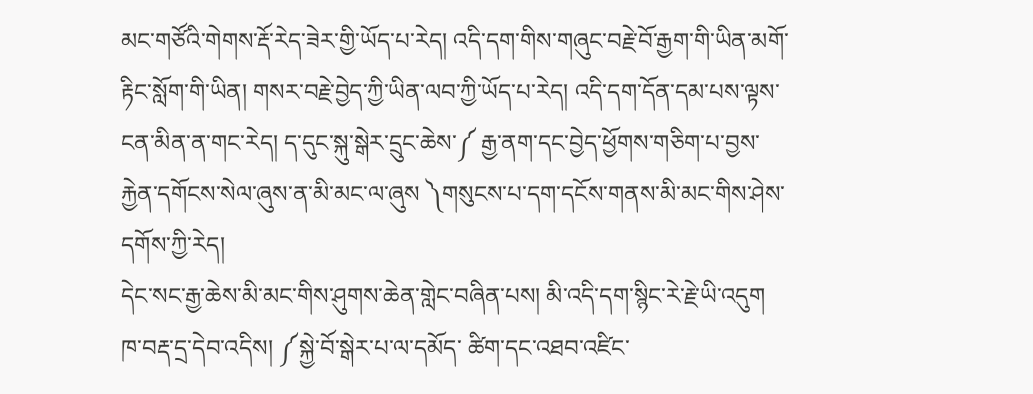མང་གཙོའི་གེགས་རྡོ་རེད་ཟེར་གྱི་ཡོད་པ་རེད། འདི་དག་གིས་གཞུང་བརྗེ་བོ་རྒྱག་གི་ཡིན་མགོ་རྟིང་སློག་གི་ཡིན། གསར་བརྗེ་བྱེད་ཀྱི་ཡིན་ལབ་ཀྱི་ཡོད་པ་རེད། འདི་དག་དོན་དམ་པས་ལྟས་ངན་མིན་ན་གང་རེད། ད་དུང་སྐུ་སྒེར་དྲུང་ཆེས་༼ རྒྱ་ནག་དང་བྱེད་ཕྱོགས་གཅིག་པ་བྱས་རྐྱེན་དགོངས་སེལ་ཞུས་ན་མི་མང་ལ་ཞུས ༽གསུངས་པ་དག་དངོས་གནས་མི་མང་གིས་ཤེས་དགོས་ཀྱི་རེད།
དེང་སང་རྒྱ་ཆེས་མི་མང་གིས་ཤུགས་ཆེན་གླེང་བཞིན་པས། མི་འདི་དག་སྙིང་རེ་རྗེ་ཡི་འདུག
ཁ་བརྡ་དྲ་དེབ་འདིས། ༼སྐྱེ་བོ་སྒེར་པ་ལ་དམོད་ ཚིག་དང་འཐབ་འཛིང་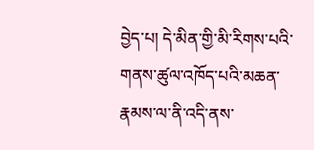བྱེད་པ། དེ་མིན་གྱི་མི་རིགས་པའི་གནས་ཚུལ་འཁོད་པའི་མཆན་རྣམས་ལ་ནི་འདི་ནས་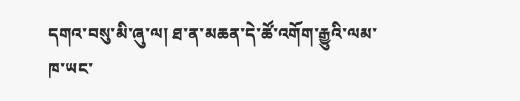དགའ་བསུ་མི་ཞུ་ལ། ཐ་ན་མཆན་དེ་ཚོ་འགོག་རྒྱུའི་ལམ་ཁ་ཡང་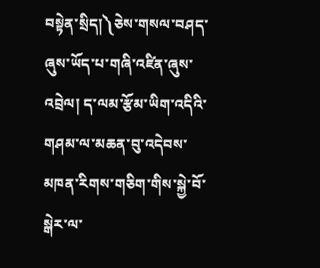བསྟེན་སྲིད།༽ཅེས་གསལ་བཤད་ཞུས་ཡོད་པ་གཞི་འཛིན་ཞུས་འབྲེལ། ད་ལམ་རྩོམ་ཡིག་འདིའི་གཤམ་ལ་མཆན་བུ་འདེབས་མཁན་རིགས་གཅིག་གིས་སྐྱེ་བོ་སྒེར་ལ་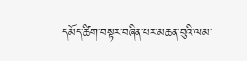དམོད་ཚིག་བསྟར་བཞིན་པར་མཆན་བུའི་ལམ་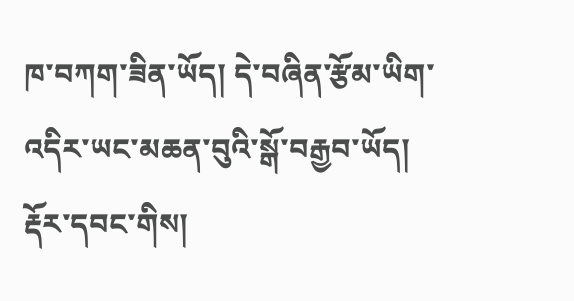ཁ་བཀག་ཟིན་ཡོད། དེ་བཞིན་རྩོམ་ཡིག་འདིར་ཡང་མཆན་བུའི་སྒོ་བརྒྱབ་ཡོད།
རྡོར་དབང་གིས།